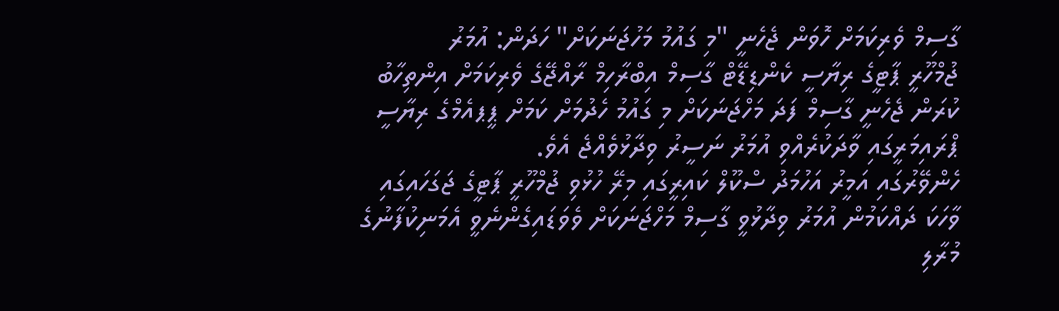ގާސިމް ވެރިކަމަށް ހޮވަން ޖެހެނީ "މި ގައުމު މަހުޖަނަކަށް" ހަދަން: އުމަރު
ޖުމްހޫރީ ޕާޓީގެ ރިޔާސީ ކެންޑިޑޭޓް ގާސިމް އިބްރާހިމް ރާއްޖޭގެ ވެރިކަމަށް އިންތިހާބު ކުރަން ޖެހެނީ ގާސިމް ފަދަ މަހްޖަނަކަށް މި ގައުމު ހެދުމަށް ކަމަށް ޕީޕއެމްގެ ރިޔާސީ ޕްރައިމަރީގައި ވާދަކުރެއްވި އުމަރު ނަސީރު ވިދާޅުވެއްޖެ އެވެ.
ހެންވޭރުގައި އަމީރު އަހުމަދު ސްކޫލް ކައިރީގައި މިރޭ ހުޅުވި ޖުމްހޫރީ ޕާޓީގެ ޖަގަހައިގައި ވާހަކަ ދައްކަމުން އުމަރު ވިދާޅުވީ ގާސިމް މަހްޖަނަކަށް ވެވަޑައިގެންނެވީ އެމަނިކުފާނުގެ މުރާލި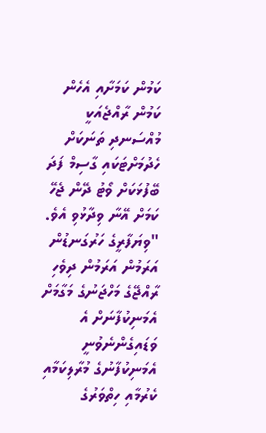ކަމުން ކަމަށާއި އެހެން ކަމުން ރާއްޖެއަކީ މުއްސަނދި ތަނަކަށް ހެދުމަށްޓަކައި ގާސިމް ފަދަ ބޭފުޅަކަށް ވޯޓު ދޭން ޖެހޭ ކަމަށް އޭނާ ވިދާޅުވި އެވެ.
"ވިޔަފާރީގެ ހަރުގަނޑުން އަރަމުން އަރަމުން ދިވެހި ރާއްޖޭގެ މަހްޖަނުގެ މަގާމަށް އެމަނިކުފާނަށް އެ ވަޑައިގެންނެވުނީ އެމަނިކުފާނުގެ މުރާލިކަމާއި ކެރުމާއި ހިތްވަރުގެ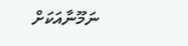ނަމޫނާއަކަށް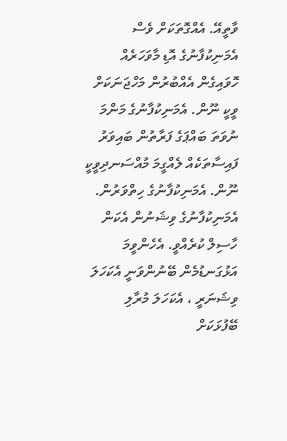ވާތީއޭ. އެއްގޮތަކަށް ވެސް އެމަނިކުފާނުގެ އޮޑި މާވަހަރެއް ހޮވައިގެން އެއްބުރުން މަހްޖަނަކަށް ވީކީ ނޫން. އެމަނިކުފާނުގެ މަންމަ ނުވަތަ ބައްޕަގެ ފަރާތުން ބައިވަރު ފައިސާތަކެއް ލެއްގީމަ މުއްސަނދިވީކީ ނޫން. އެމަނިކުފާނުގެ ހިތްވަރުން. އެމަނިކުފާނުގެ ވިޝަނުން އެކަން ހާސިލް ކުރެއްވީ. އެހެންވީމަ އަޅުގަނޑުމެން ބޭނުންވަނީ އެކަހަލަ ވިޝަނަރީ ، އެކަހަލަ މުރާލި ބޭފުޅަކަށް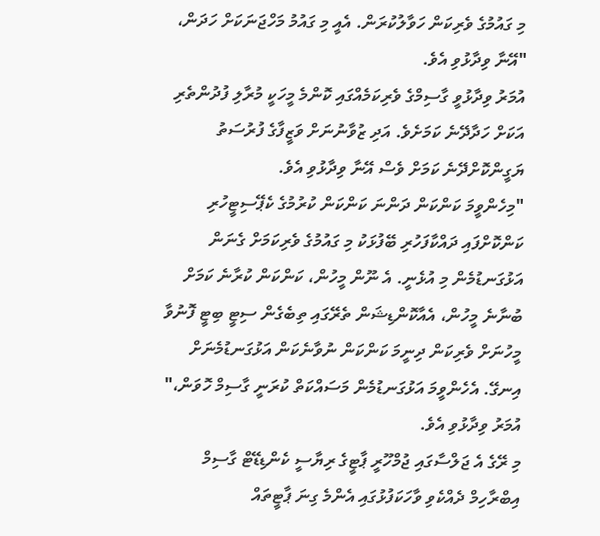މި ގައުމުގެ ވެރިކަން ހަވާލުކުރަން. އެއީ މި ގައުމު މަހްޖަނަކަށް ހަދަން، "އޭނާ ވިދާޅުވި އެވެ.
އުމަރު ވިދާޅުވީ ގާސިމްގެ ވެރިކަމެއްގައި ކޮންމެ މީހަކީ މުރާލި ފުދުންތެރި އަކަށް ހަދާދޭނެ ކަމަށެވެ. އަދި ޒުވާނުނަށް ވަޒީފާގެ ފުރުސަތު ޔަގީންކޮށްދޭނެ ކަމަށް ވެސް އޭނާ ވިދާޅުވި އެވެ.
"މިހެންވީމަ ކަންކަން ދަންނަ ކަންކަން ކުރުމުގެ ކެޕޭސިޓީހުރި ކަންކޮށްފައި ދައްކާފަހުރި ބޭފުޅަކު މި ގައުމުގެ ވެރިކަމަށް ގެނަން އަޅުގަނޑުމެން މި އުޅެނީ. އެ ނޫން މީހުން، ކަންކަން ކުރާނެ ކަމަށް ބުނާނެ މީހުން، އެއާކޮންޑިޝަން ތެރޭގައި ތިބެގެން ސިޓީ ބިޓީ ފޮނުވާ މީހުނަށް ވެރިކަން ދިނީމަ ކަންކަން ނުވާނެކަން އަޅުގަނޑުމެނަށް އިނގޭ. އެހެންވީމަ އަޅުގަނޑުމެން މަސައްކަތް ކުރަނީ ގާސިމް ހޮވަން،" އުމަރު ވިދާޅުވި އެވެ.
މި ރޭގެ އެ ޖަލްސާގައި ޖުމްހޫރީ ޕާޓީގެ ރިޔާސީ ކެންޑިޑޭޓް ގާސިމް އިބްރާހިމް ދެއްކެވި ވާހަކަފުޅުގައި އެންމެ ގިނަ ޕާޓީތައް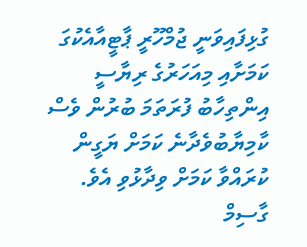ގުޅިފައިވަނީ ޖުމްހޫރީ ޕާޓީއާއެކުގަ ކަމަށާއި މިއަހަރުގެ ރިޔާސީ އިންތިހާބު ފުރަތަމަ ބުރުން ވެސް ކާމިޔާބުވެދާނެ ކަމަށް ޔަގީން ކުރައްވާ ކަމަށް ވިދާޅުވި އެވެ.
ގާސިމް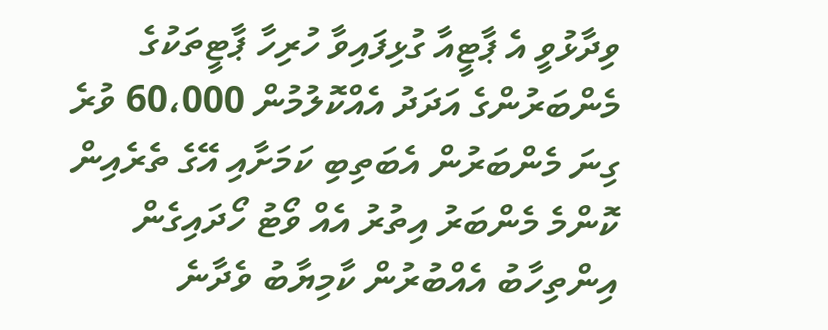ވިދާޅުވީ އެ ޕާޓީއާ ގުޅިފައިވާ ހުރިހާ ޕާޓީތަކުގެ މެންބަރުންގެ އަދަދު އެއްކޮލުމުން 60،000 ވުރެ ގިނަ މެންބަރުން އެބަތިބި ކަމަށާއި އޭގެ ތެރެއިން ކޮންމެ މެންބަރު އިތުރު އެއް ވޯޓު ހޯދައިގެން އިންތިހާބު އެއްބުރުން ކާމިޔާބު ވެދާނެ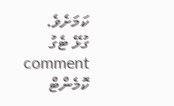ކަމަށެވެ.
ގުޅޭ ޓެގު
comment ކޮމެންޓް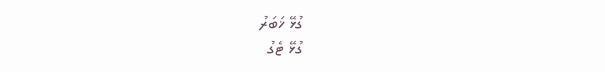ގުޅޭ ޚަބަރު
ގުޅޭ ޓެގު